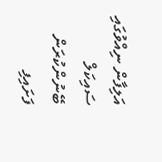އަލިފާން ނިއްވުގައި ސައިކަލް ބޭނުންކުރަން ފަށައިފި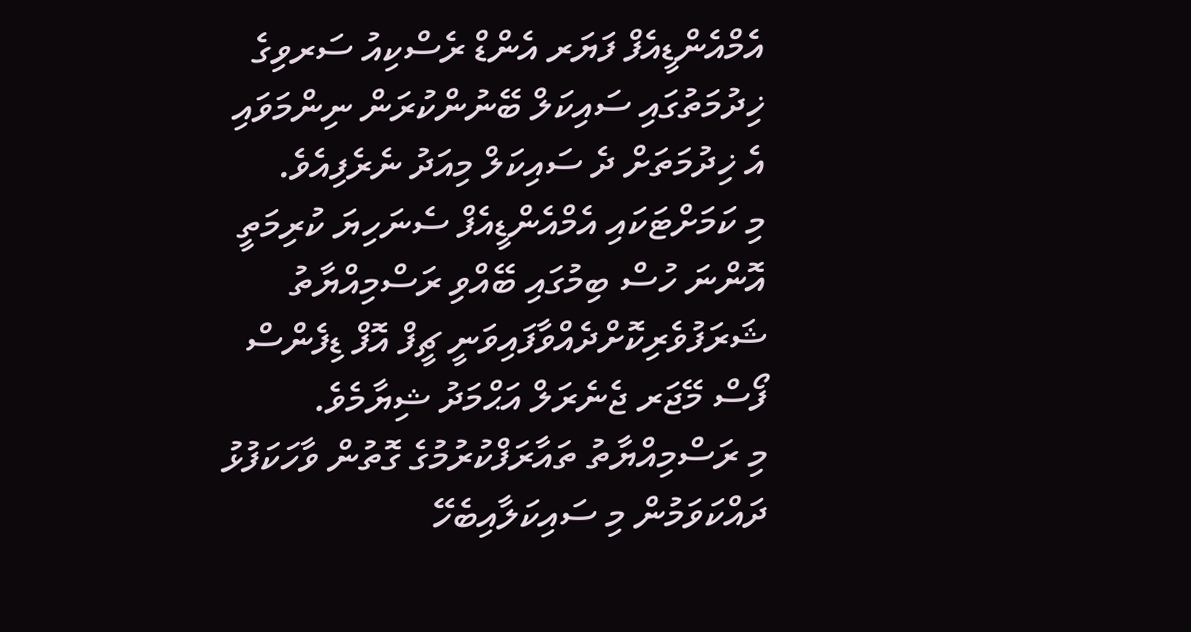އެމްއެންޑީއެފް ފަޔަރ އެންޑް ރެސްކިއު ސަރވިގެ ޚިދުމަތުގައި ސައިކަލް ބޭނުންކުރަން ނިންމަވައި އެ ޚިދުމަތަށް ދެ ސައިކަލް މިއަދު ނެރެފިއެވެ.
މި ކަމަށްޓަކައި އެމްއެންޑީއެފް ސެނަހިޔަ ކުރިމަތީ އޮންނަ ހުސް ބިމުގައި ބޭއްވި ރަސްމިއްޔާތު ޝަރަފުވެރިކޮށްދެއްވާފައިވަނީ ޗީފް އޮފް ޑިފެންސް ފޯސް މޭޖަރ ޖެނެރަލް އަޙްމަދު ޝިޔާމެވެ.
މި ރަސްމިއްޔާތު ތައާރަފްކުރުމުގެ ގޮތުން ވާހަކަފުޅު ދައްކަވަމުން މި ސައިކަލާއިބެހޭ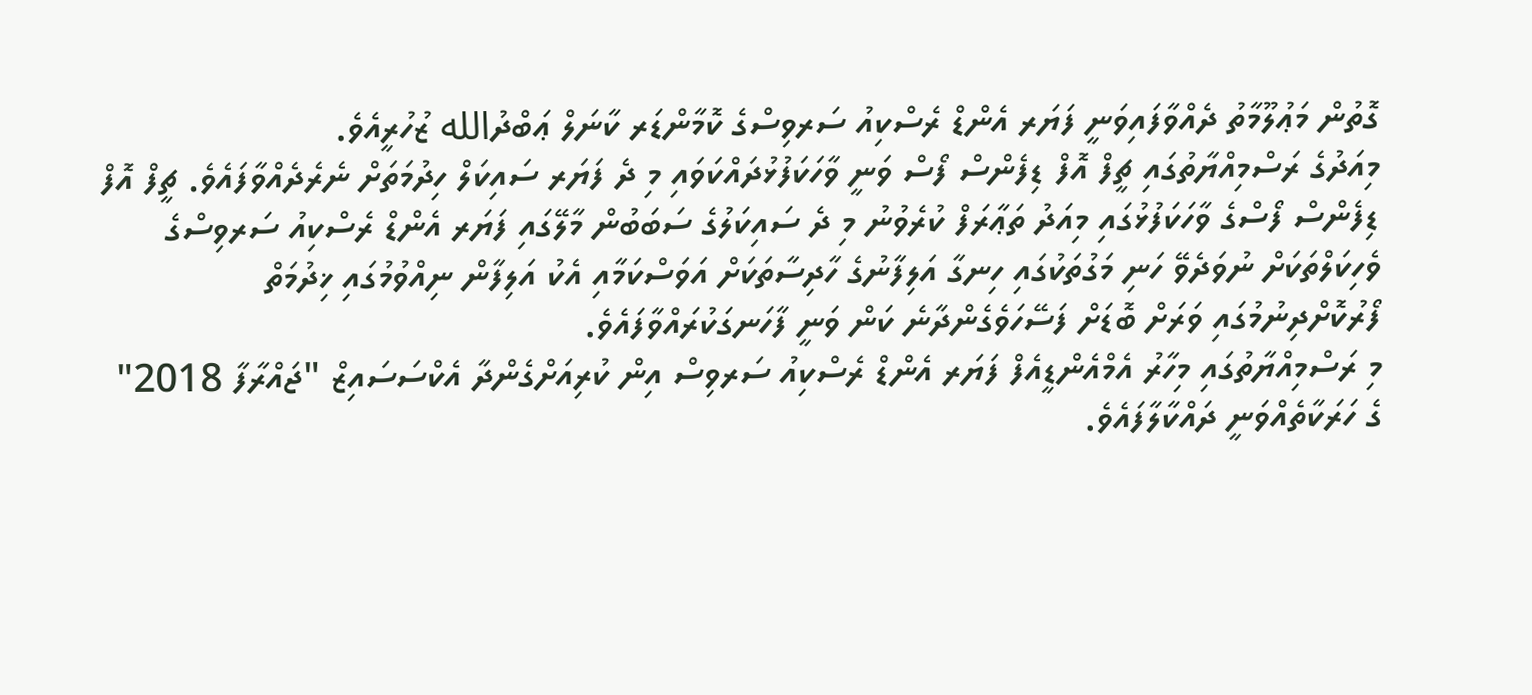ގޮތުން މަޢުލޫމާތު ދެއްވާފައިވަނީ ފަޔަރ އެންޑް ރެސްކިއު ސަރވިސްގެ ކޮމާންޑަރ ކާނަލް ޢަބްދުالله ޒުހުރީއެވެ.
މިއަދުގެ ރަސްމިއްޔާތުގައި ޗީފް އޮފް ޑިފެންސް ފޯސް ވަނީ ވާހަކަފުޅުދައްކަވައި މި ދެ ފަޔަރ ސައިކަލް ހިދުމަތަށް ނެރެދެއްވާފައެވެ. ޗީފް އޮފް ޑިފެންސް ފޯސްގެ ވާހަކަފުޅުގައި މިއަދު ތަޢާރަފް ކުރެވުނު މި ދެ ސައިކަލުގެ ސަބަބުން މާލޭގައި ފަޔަރ އެންޑް ރެސްކިއު ސަރވިސްގެ ވެހިކަލްތަކަށް ނުވަދެވޭ ހަނި މަގުތަކުގައި ހިނގާ އަލިފާނުގެ ހާދިސާތަކަށް އަވަސްކަމާއި އެކު އަލިފާން ނިއްވުމުގައި ޚިދުމަތް ފޯރުކޮށްދިނުމުގައި ވަރަށް ބޮޑަށް ފަސޭހަވެގެންދާނެ ކަން ވަނީ ފާހަނގަކުރައްވާފައެވެ.
މި ރަސްމިއްޔާތުގައި މިހާރު އެމްއެންޑީއެފް ފަޔަރ އެންޑް ރެސްކިއު ސަރވިސް އިން ކުރިއަށްގެންދާ އެކްސަސައިޒް "ޖައްރާފާ 2018" ގެ ހަރަކާތެއްވަނީ ދައްކާލާފައެވެ.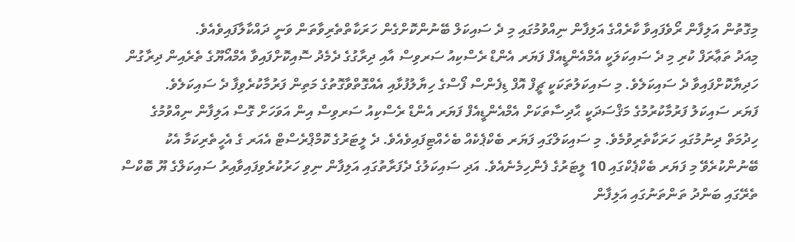މިގޮތުން އަލިފާން ރޯވެފައިވާ ކާރެއްގެ އަލިފާން ނިއްވުމުގައި މި ދެ ސައިކަލް ބޭނުންކޮށްގެން ހަރަކާތްތެރިވާތަން ވަނީ ދައްކާލާފައިވެއެވެ.
މިއަދު ތަޢާރަފް ކުރި މި ދެ ސައިކަލަކީ އެމްއެންޑީއެފް ފަޔަރ އެންޑް ރެސްކިއު ސަރވިސް އާއި ދިރާގުގެ ދެމެދު ސޮއިކޮށްފައިވާ އެމްއޯޔޫގެ ތެރެއިން ދިރާގުން ހަދިޔާކޮށްފައިވާ ދެ ސައިކަލެވެ. މި ސައިކަލުތަކަކީ ޗީފް އޮފް ޑިފެންސް ފޯސްގެ ހިޔާލުފުޅާއި އެއްގޮތްވާގޮތުގެ މަތިން ފަރުމާކުރެވިފާ ދެ ސައިކަލެވެ.
ފަޔަރ ސައިކަލު ފަރުމާކުރުމުގެ މަޤްސަދަކީ ޙާދިސާތަކަށް އެމްއެންޑީއެފް ފަޔަރ އެންޑް ރެސްކިއު ސަރވިސް އިން އަވަހަށް ގޮސް އަލިފާން ނިއްވުމުގެ ހިދުމަތް ދިނުމުގައި ހަރަކާތެރިވުމެވެ. މި ސައިކަލްގައި ފަޔަރ ބެކްޕެކެއް ބެހެއްޓިފައިވެއެވެ. ދެ ލީޓަރުގެ ކޮމްޕްރެސްޓް އެއަރ ގެ އެހީތެރިކަމާ އެކު ބޭނުންކުރެވޭ މި ފަޔަރ ބެކްޕެކްގައި 10 ލީޓަރުގެ ފެންހިމެނެއެވެ. އަދި ސައިކަލުގެ ދެފަރާތުގައި އަލިފާން ނިވި ހަރުކުރެވިފައިވާއިރު ސައިކަލްގެ ޔޫ ބޮކްސް ތެރޭގައި ބަންދު ތަންތަނުގައި އަލިފާން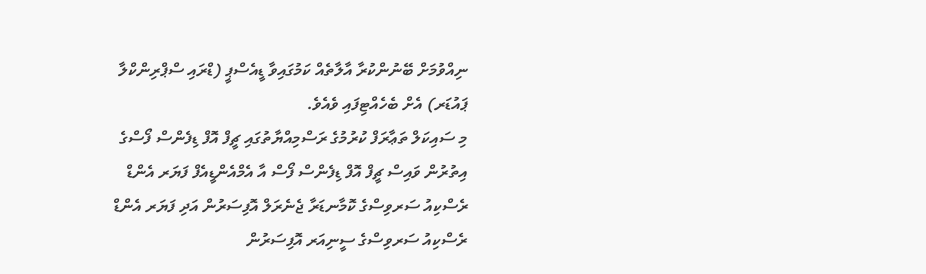ނިއްވުމަށް ބޭނުންކުރާ އާލާތެއް ކަމުގައިވާ ޑީއެސްޕީ (ޑްރައި ސްޕްރިންކްލާ ޕައުޑަރ) އެށް ބެހެއްޓިފައި ވެއެވެ.
މި ސައިކަލް ތަޢާރަފް ކުރުމުގެ ރަސްމިއްޔާތުގައި ޗީފް އޮފް ޑިފެންސް ފޯސްގެ އިތުރުން ވައިސް ޗީފް އޮފް ޑިފެންސް ފޯސް އާ އެމްއެންޑީއެފް ފަޔަރ އެންޑް ރެސްކިއު ސަރވިސްގެ ކޮމާނޑަރާ ޖެނެރަލް އޮފިސަރުން އަދި ފަޔަރ އެންޑް ރެސްކިއު ސަރވިސްގެ ސީނިއަރ އޮފިސަރުން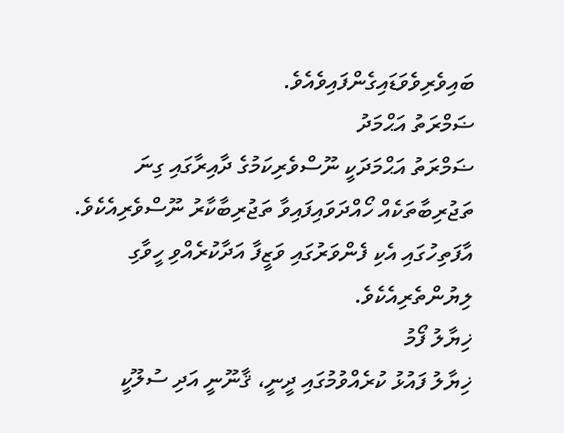ބައިވެރިވެވަޑައިގެންފައިވެއެވެ.
ޟަމްރަތު އަޙްމަދު
ޟަމްރަތު އަޙްމަދަކީ ނޫސްވެރިކަމުގެ ދާއިރާގައި ގިނަ ތަޖުރިބާތަކެއް ހޯއްދަވައިފައިވާ ތަޖުރިބާކާރު ނޫސްވެރިއެކެވެ. އާފަތިހުގައި އެކި ފެންވަރުގައި ވަޒީފާ އަދާކުރެއްވި ހީވާގި ލިޔުންތެރިއެކެވެ.
ޚިޔާލު ފޯމު
ޚިޔާލު ފައުޅު ކުރެއްވުމުގައި ދީނީ، ޤާނޫނީ އަދި ސުލޫކީ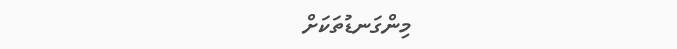މިންގަނޑުތަކަށް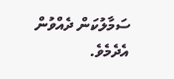ސަމާލުކަން ދެއްވުން އެދެމެވެ.